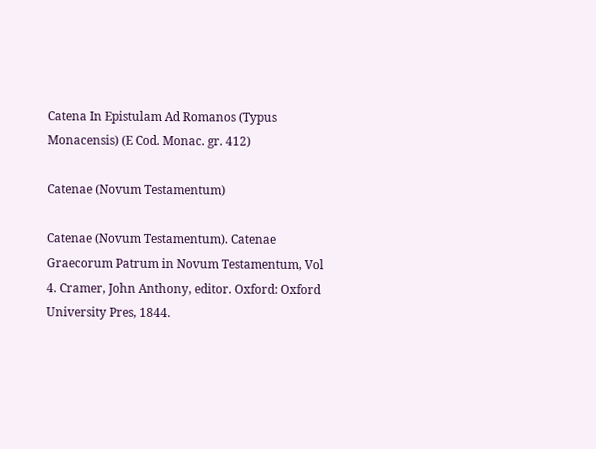Catena In Epistulam Ad Romanos (Typus Monacensis) (E Cod. Monac. gr. 412)

Catenae (Novum Testamentum)

Catenae (Novum Testamentum). Catenae Graecorum Patrum in Novum Testamentum, Vol 4. Cramer, John Anthony, editor. Oxford: Oxford University Pres, 1844.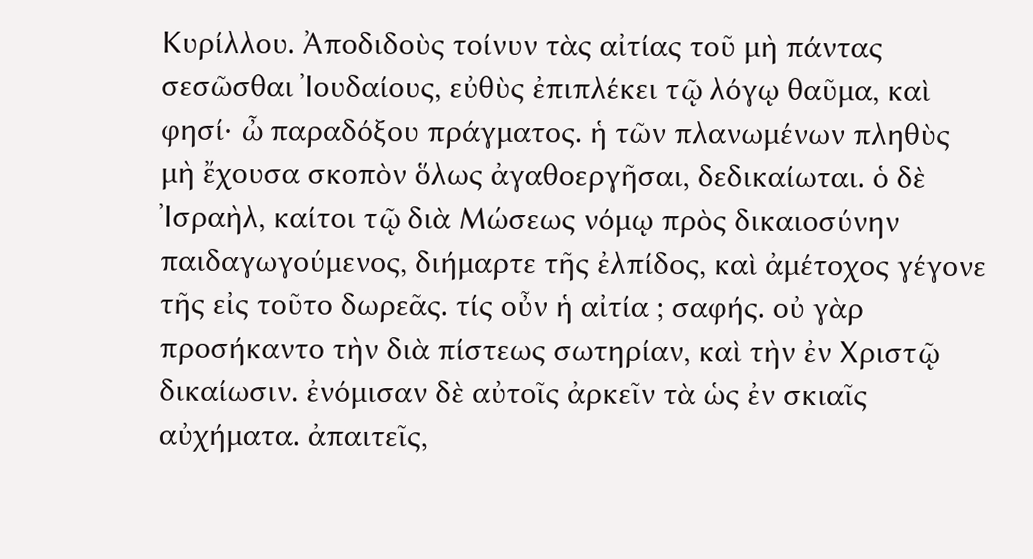Κυρίλλου. Ἀποδιδοὺς τοίνυν τὰς αἰτίας τοῦ μὴ πάντας σεσῶσθαι Ἰουδαίους, εὐθὺς ἐπιπλέκει τῷ λόγῳ θαῦμα, καὶ φησί· ὦ παραδόξου πράγματος. ἡ τῶν πλανωμένων πληθὺς μὴ ἔχουσα σκοπὸν ὅλως ἀγαθοεργῆσαι, δεδικαίωται. ὁ δὲ Ἰσραὴλ, καίτοι τῷ διὰ Μώσεως νόμῳ πρὸς δικαιοσύνην παιδαγωγούμενος, διήμαρτε τῆς ἐλπίδος, καὶ ἀμέτοχος γέγονε τῆς εἰς τοῦτο δωρεᾶς. τίς οὖν ἡ αἰτία ; σαφής. οὐ γὰρ προσήκαντο τὴν διὰ πίστεως σωτηρίαν, καὶ τὴν ἐν Χριστῷ δικαίωσιν. ἐνόμισαν δὲ αὐτοῖς ἀρκεῖν τὰ ὡς ἐν σκιαῖς αὐχήματα. ἀπαιτεῖς,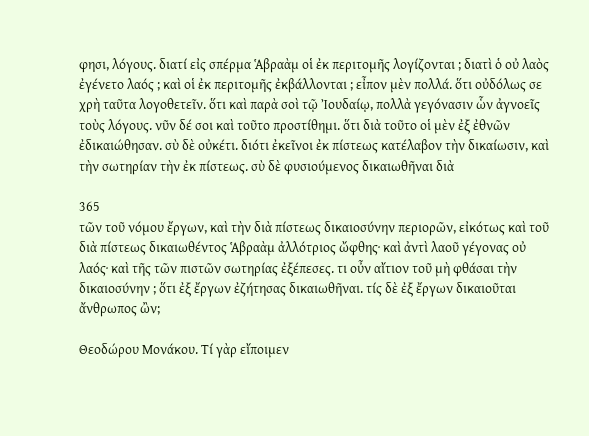φησι, λόγους. διατί εἰς σπέρμα Ἁβραὰμ οἱ ἐκ περιτομῆς λογίζονται ; διατὶ ὁ οὐ λαὸς ἐγένετο λαός ; καὶ οἱ ἐκ περιτομῆς ἐκβάλλονται ; εἶπον μὲν πολλά. ὅτι οὐδόλως σε χρὴ ταῦτα λογοθετεῖν. ὅτι καὶ παρὰ σοὶ τῷ Ἰουδαίῳ, πολλὰ γεγόνασιν ὧν ἀγνοεῖς τοὺς λόγους. νῦν δέ σοι καὶ τοῦτο προστίθημι. ὅτι διὰ τοῦτο οἱ μὲν ἐξ ἐθνῶν ἐδικαιώθησαν. σὺ δὲ οὐκέτι. διότι ἐκεῖνοι ἐκ πίστεως κατέλαβον τὴν δικαίωσιν, καὶ τὴν σωτηρίαν τὴν ἐκ πίστεως. σὺ δὲ φυσιούμενος δικαιωθῆναι διὰ

365
τῶν τοῦ νόμου ἔργων, καὶ τὴν διὰ πίστεως δικαιοσύνην περιορῶν, εἰκότως καὶ τοῦ διὰ πίστεως δικαιωθέντος Ἁβραὰμ ἀλλότριος ὤφθης· καὶ ἀντὶ λαοῦ γέγονας οὐ λαός· καὶ τῆς τῶν πιστῶν σωτηρίας ἐξέπεσες. τι οὖν αἴτιον τοῦ μὴ φθάσαι τὴν δικαιοσύνην ; ὅτι ἐξ ἔργων ἐζήτησας δικαιωθῆναι. τίς δὲ ἐξ ἔργων δικαιοῦται ἄνθρωπος ὢν;

Θεοδώρου Μονάκου. Τί γὰρ εἴποιμεν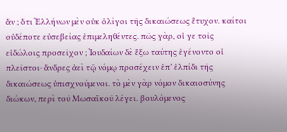ἄν ; ὅτι Ἑλλήνων μὲν οὐκ ὀλίγοι τῆς δικαιώσεως ἔτυχον. καίτοι οὐδέποτε εὐσεβείας ἐπιμεληθέντες. πῶς γὰρ, οἱ γε τοῖς εἰδώλοις προσεῖχον ; Ἰουδαίων δὲ ἔξω ταύτης ἐγένοντο οἱ πλεῖστοι· ἄνδρες ἀεὶ τῷ νόμῳ προσέχειν ἐπ’ ἐλπίδι τῆς δικαιώσεως ὑπισχνούμενοι. τὸ μὲν γὰρ νόμον δικαιοσύνης διώκων, περὶ τοῦ Μωσαϊκοῦ λέγει. βουλόμενος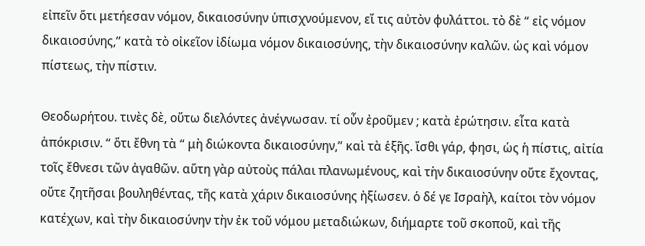εἰπεῖν ὅτι μετήεσαν νόμον, δικαιοσύνην ὑπισχνούμενον, εἴ τις αὐτὸν φυλάττοι. τὸ δὲ “ εἰς νόμον δικαιοσύνης,” κατὰ τὸ οἰκεῖον ἰδίωμα νόμον δικαιοσύνης, τὴν δικαιοσύνην καλῶν. ὡς καὶ νόμον πίστεως, τὴν πίστιν.

Θεοδωρήτου. τινὲς δὲ, οὕτω διελόντες ἀνέγνωσαν. τί οὖν ἐροῦμεν ; κατὰ ἐρώτησιν. εἶτα κατὰ ἀπόκρισιν. “ ὅτι ἔθνη τὰ “ μὴ διώκοντα δικαιοσύνην,” καὶ τὰ ἑξῆς. ἴσθι γάρ, φησι, ὡς ἡ πίστις, αἰτία τοῖς ἔθνεσι τῶν ἀγαθῶν. αὕτη γὰρ αὐτοὺς πάλαι πλανωμένους, καὶ τὴν δικαιοσύνην οὔτε ἔχοντας, οὔτε ζητῆσαι βουληθέντας, τῆς κατὰ χάριν δικαιοσύνης ἠξίωσεν. ὁ δέ γε Ισραὴλ, καίτοι τὸν νόμον κατέχων, καὶ τὴν δικαιοσύνην τὴν ἐκ τοῦ νόμου μεταδιώκων, διήμαρτε τοῦ σκοποῦ, καὶ τῆς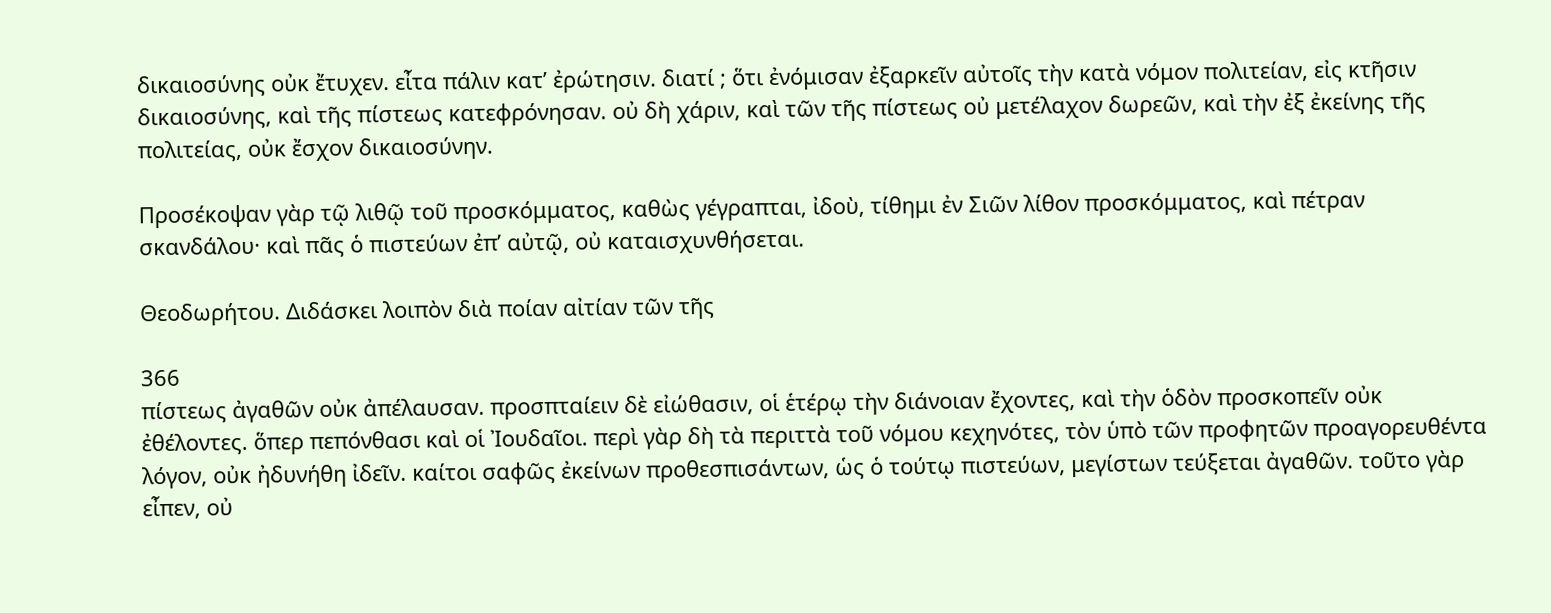δικαιοσύνης οὐκ ἔτυχεν. εἶτα πάλιν κατ’ ἐρώτησιν. διατί ; ὅτι ἐνόμισαν ἐξαρκεῖν αὐτοῖς τὴν κατὰ νόμον πολιτείαν, εἰς κτῆσιν δικαιοσύνης, καὶ τῆς πίστεως κατεφρόνησαν. οὐ δὴ χάριν, καὶ τῶν τῆς πίστεως οὐ μετέλαχον δωρεῶν, καὶ τὴν ἐξ ἐκείνης τῆς πολιτείας, οὐκ ἔσχον δικαιοσύνην.

Προσέκοψαν γὰρ τῷ λιθῷ τοῦ προσκόμματος, καθὼς γέγραπται, ἰδοὺ, τίθημι ἐν Σιῶν λίθον προσκόμματος, καὶ πέτραν σκανδάλου· καὶ πᾶς ὁ πιστεύων ἐπ’ αὐτῷ, οὐ καταισχυνθήσεται.

Θεοδωρήτου. Διδάσκει λοιπὸν διὰ ποίαν αἰτίαν τῶν τῆς

366
πίστεως ἀγαθῶν οὐκ ἀπέλαυσαν. προσπταίειν δὲ εἰώθασιν, οἱ ἑτέρῳ τὴν διάνοιαν ἔχοντες, καὶ τὴν ὁδὸν προσκοπεῖν οὐκ ἐθέλοντες. ὅπερ πεπόνθασι καὶ οἱ Ἰουδαῖοι. περὶ γὰρ δὴ τὰ περιττὰ τοῦ νόμου κεχηνότες, τὸν ὑπὸ τῶν προφητῶν προαγορευθέντα λόγον, οὐκ ἠδυνήθη ἰδεῖν. καίτοι σαφῶς ἐκείνων προθεσπισάντων, ὡς ὁ τούτῳ πιστεύων, μεγίστων τεύξεται ἀγαθῶν. τοῦτο γὰρ εἶπεν, οὐ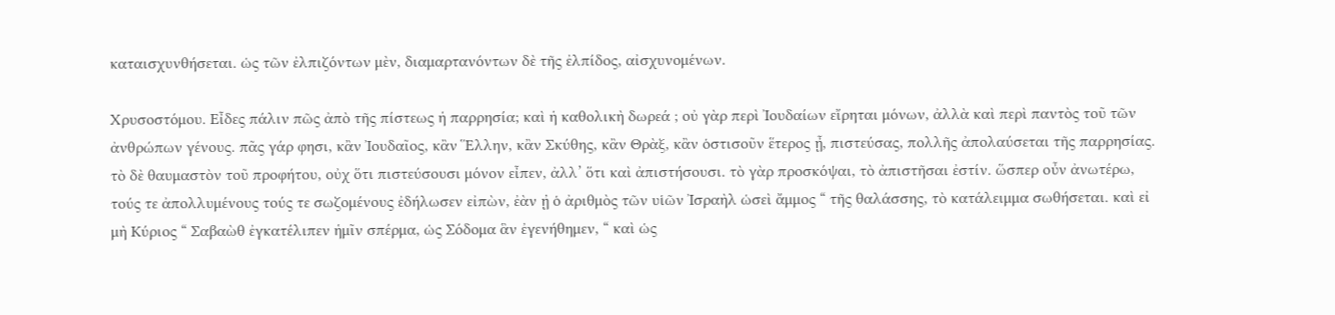καταισχυνθήσεται. ὡς τῶν ἐλπιζόντων μὲν, διαμαρτανόντων δὲ τῆς ἐλπίδος, αἰσχυνομένων.

Χρυσοστόμου. Εἶδες πάλιν πῶς ἀπὸ τῆς πίστεως ἡ παρρησία; καὶ ἡ καθολικὴ δωρεά ; οὐ γὰρ περὶ Ἰουδαίων εἴρηται μόνων, ἀλλὰ καὶ περὶ παντὸς τοῦ τῶν ἀνθρώπων γένους. πᾶς γάρ φησι, κἂν Ἰουδαῖος, κἂν Ἕλλην, κἂν Σκύθης, κἂν Θρὰξ, κἂν ὁστισοῦν ἕτερος ᾖ, πιστεύσας, πολλῆς ἀπολαύσεται τῆς παρρησίας. τὸ δὲ θαυμαστὸν τοῦ προφήτου, οὐχ ὅτι πιστεύσουσι μόνον εἶπεν, ἀλλ’ ὅτι καὶ ἀπιστήσουσι. τὸ γὰρ προσκόψαι, τὸ ἀπιστῆσαι ἐστίν. ὥσπερ οὖν ἀνωτέρω, τούς τε ἀπολλυμένους τούς τε σωζομένους ἐδήλωσεν εἰπὼν, ἐὰν ᾐ ὁ ἀριθμὸς τῶν υἱῶν Ἰσραὴλ ὡσεὶ ἄμμος “ τῆς θαλάσσης, τὸ κατάλειμμα σωθήσεται. καὶ εἰ μὴ Κύριος “ Σαβαὼθ ἐγκατέλιπεν ἡμῖν σπέρμα, ὡς Σόδομα ἃν ἐγενήθημεν, “ καὶ ὡς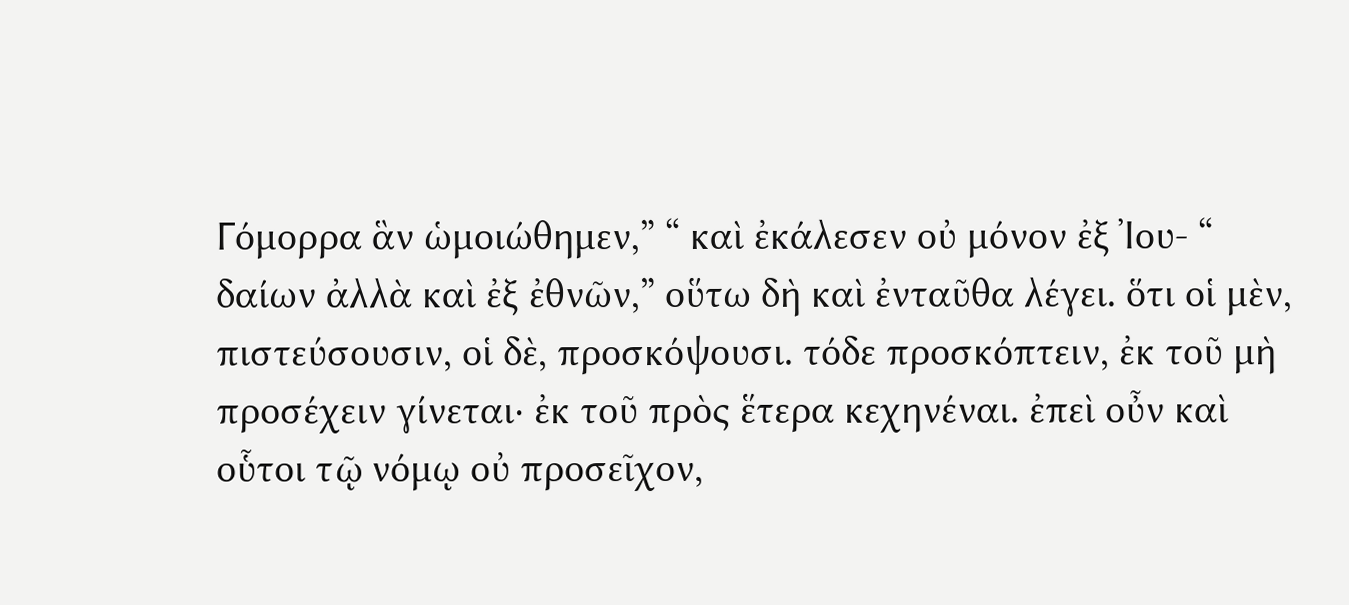Γόμορρα ἃν ὡμοιώθημεν,” “ καὶ ἐκάλεσεν οὐ μόνον ἐξ Ἰου- “ δαίων ἀλλὰ καὶ ἐξ ἐθνῶν,” οὕτω δὴ καὶ ἐνταῦθα λέγει. ὅτι οἱ μὲν, πιστεύσουσιν, οἱ δὲ, προσκόψουσι. τόδε προσκόπτειν, ἐκ τοῦ μὴ προσέχειν γίνεται· ἐκ τοῦ πρὸς ἕτερα κεχηνέναι. ἐπεὶ οὖν καὶ οὗτοι τῷ νόμῳ οὐ προσεῖχον,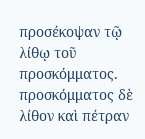προσέκοψαν τῷ λίθῳ τοῦ προσκόμματος. προσκόμματος δὲ λίθον καὶ πέτραν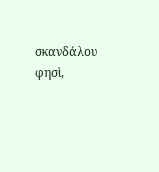σκανδάλου φησὶ,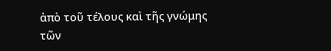ἀπὸ τοῦ τέλους καὶ τῆς γνώμης τῶν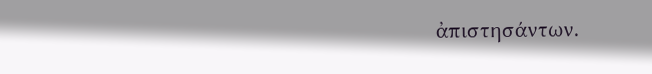ἀπιστησάντων.